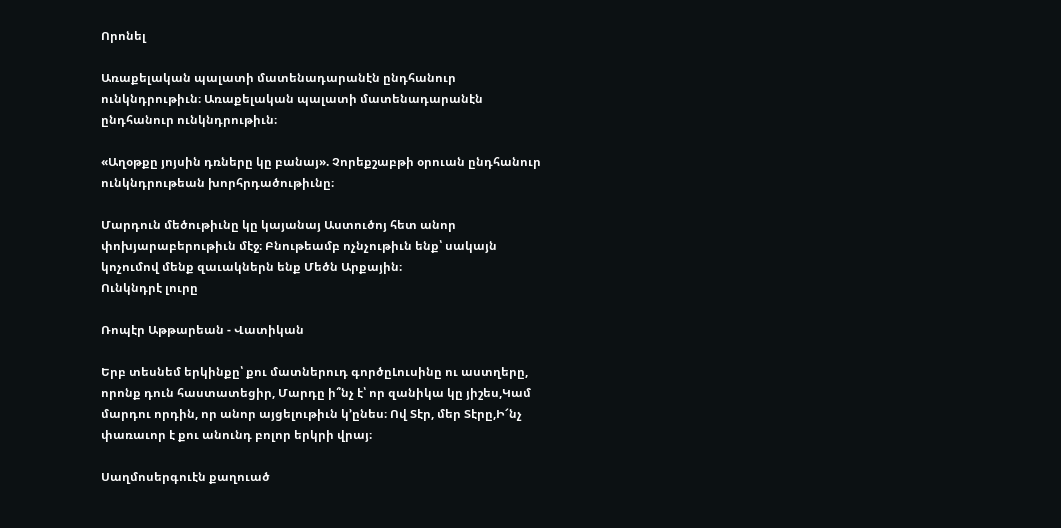Որոնել

Առաքելական պալատի մատենադարանէն ընդհանուր ունկնդրութիւն։ Առաքելական պալատի մատենադարանէն ընդհանուր ունկնդրութիւն։

«Աղօթքը յոյսին դռները կը բանայ». Չորեքշաբթի օրուան ընդհանուր ունկնդրութեան խորհրդածութիւնը։

Մարդուն մեծութիւնը կը կայանայ Աստուծոյ հետ անոր փոխյարաբերութիւն մէջ։ Բնութեամբ ոչնչութիւն ենք՝ սակայն կոչումով մենք զաւակներն ենք Մեծն Արքային։
Ունկնդրէ լուրը

Ռոպէր Աթթարեան - Վատիկան

Երբ տեսնեմ երկինքը՝ քու մատներուդ գործըԼուսինը ու աստղերը, որոնք դուն հաստատեցիր, Մարդը ի՞նչ է՝ որ զանիկա կը յիշես,Կամ մարդու որդին, որ անոր այցելութիւն կ’ընես։ Ով Տէր, մեր Տէրը,Ի՜նչ փառաւոր է քու անունդ բոլոր երկրի վրայ։

Սաղմոսերգուէն քաղուած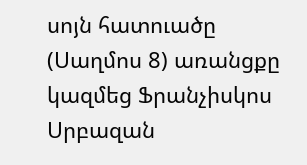սոյն հատուածը (Սաղմոս 8) առանցքը կազմեց Ֆրանչիսկոս Սրբազան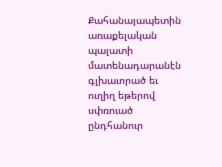Քահանայապետին առաքելական պալատի մատենադարանէն գլխաւորած եւ ուղիղ եթերով սփռուած ընդհանուր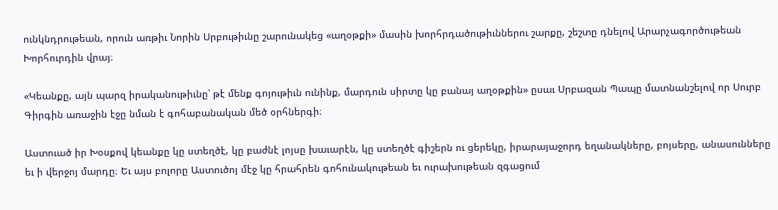ունկնդրութեան, որուն առթիւ Նորին Սրբութիւնը շարունակեց «աղօթքի» մասին խորհրդածութիւններու շարքը, շեշտը դնելով Արարչագործութեան Խորհուրդին վրայ։

«Կեանքը, այն պարզ իրականութիւնը՝ թէ մենք գոյութիւն ունինք, մարդուն սիրտը կը բանայ աղօթքին» ըսաւ Սրբազան Պապը մատնանշելով որ Սուրբ Գիրգին առաջին էջը նման է գոհաբանական մեծ օրհներգի։

Աստուած իր Խօսքով կեանքը կը ստեղծէ, կը բաժնէ լոյսը խաւարէն, կը ստեղծէ գիշերն ու ցերեկը, իրարայաջորդ եղանակները, բոյսերը, անասունները  եւ ի վերջոյ մարդը։ Եւ այս բոլորը Աստուծոյ մէջ կը հրահրեն գոհունակութեան եւ ուրախութեան զգացում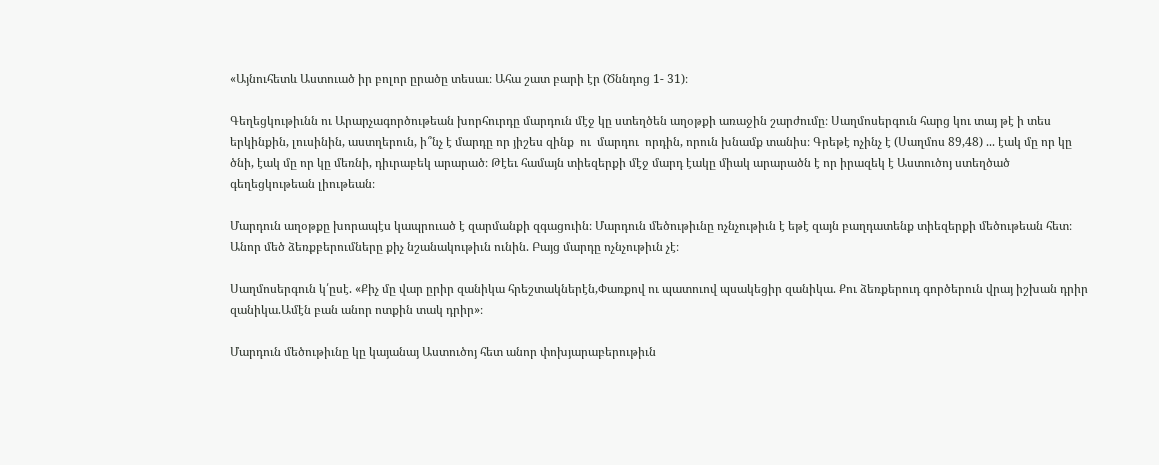«Այնուհետև Աստուած իր բոլոր ըրածը տեսաւ։ Ահա շատ բարի էր (Ծննդոց 1- 31)։

Գեղեցկութիւնն ու Արարչագործութեան խորհուրդը մարդուն մէջ կը ստեղծեն աղօթքի առաջին շարժումը։ Սաղմոսերգուն հարց կու տայ թէ ի տես երկինքին, լուսինին, աստղերուն, ի՞նչ է մարդը որ յիշես զինք  ու  մարդու  որդին, որուն խնամք տանիս։ Գրեթէ ոչինչ է (Սաղմոս 89,48) ... էակ մը որ կը ծնի, էակ մը որ կը մեռնի, դիւրաբեկ արարած։ Թէեւ համայն տիեզերքի մէջ մարդ էակը միակ արարածն է որ իրազեկ է Աստուծոյ ստեղծած  գեղեցկութեան լիութեան։

Մարդուն աղօթքը խորապէս կապրուած է զարմանքի զգացուին։ Մարդուն մեծութիւնը ոչնչութիւն է եթէ զայն բաղդատենք տիեզերքի մեծութեան հետ։ Անոր մեծ ձեռքբերումները քիչ նշանակութիւն ունին. Բայց մարդը ոչնչութիւն չէ։

Սաղմոսերգուն կ՛ըսէ. «Քիչ մը վար ըրիր զանիկա հրեշտակներէն,Փառքով ու պատուով պսակեցիր զանիկա. Քու ձեռքերուդ գործերուն վրայ իշխան դրիր զանիկա.Ամէն բան անոր ոտքին տակ դրիր»։

Մարդուն մեծութիւնը կը կայանայ Աստուծոյ հետ անոր փոխյարաբերութիւն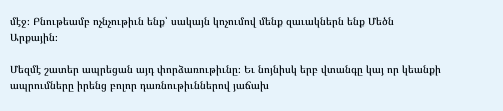մէջ։ Բնութեամբ ոչնչութիւն ենք՝ սակայն կոչումով մենք զաւակներն ենք Մեծն Արքային։

Մեզմէ շատեր ապրեցան այդ փորձառութիւնը։ Եւ նոյնիսկ երբ վտանգը կայ որ կեանքի ապրումները իրենց բոլոր դառնութիւններով յաճախ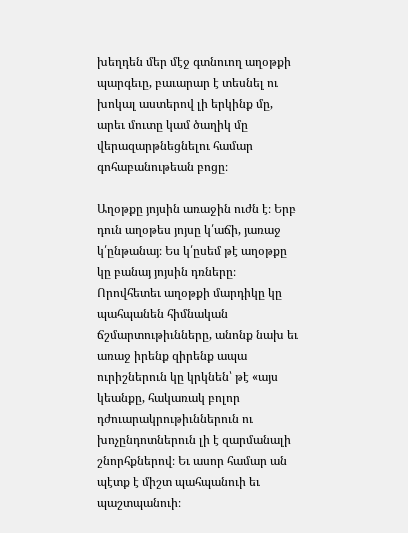խեղդեն մեր մէջ գտնուող աղօթքի պարգեւը, բաւարար է տեսնել ու խոկալ աստերով լի երկինք մը, արեւ մուտը կամ ծաղիկ մը վերազարթնեցնելու համար գոհաբանութեան բոցը։

Աղօթքը յոյսին առաջին ուժն է։ Երբ դուն աղօթես յոյսը կ՛աճի, յառաջ կ՛ընթանայ։ Ես կ՛ըսեմ թէ աղօթքը կը բանայ յոյսին դռները։ Որովհետեւ աղօթքի մարդիկը կը պահպանեն հիմնական ճշմարտութիւնները, անոնք նախ եւ առաջ իրենք զիրենք ապա ուրիշներուն կը կրկնեն՝ թէ «այս կեանքը, հակառակ բոլոր դժուարակրութիւններուն ու խոչընդոտներուն լի է զարմանալի շնորհքներով։ Եւ ասոր համար ան պէտք է միշտ պահպանուի եւ պաշտպանուի։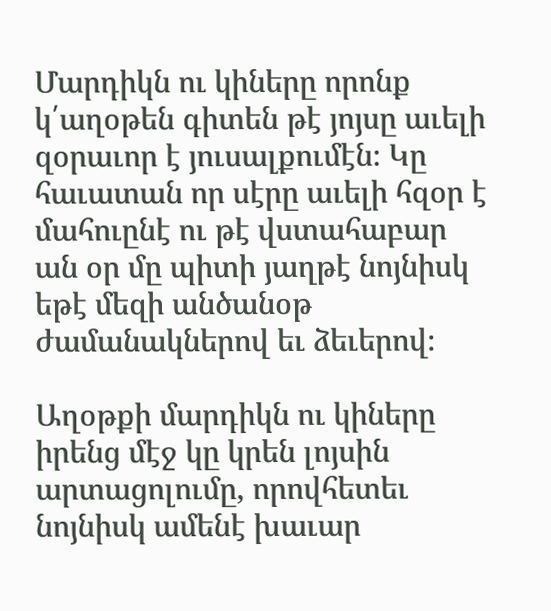Մարդիկն ու կիները որոնք կ՛աղօթեն գիտեն թէ յոյսը աւելի զօրաւոր է յուսալքումէն։ Կը հաւատան որ սէրը աւելի հզօր է մահուընէ ու թէ վստահաբար ան օր մը պիտի յաղթէ նոյնիսկ եթէ մեզի անծանօթ ժամանակներով եւ ձեւերով։

Աղօթքի մարդիկն ու կիները իրենց մէջ կը կրեն լոյսին արտացոլումը, որովհետեւ նոյնիսկ ամենէ խաւար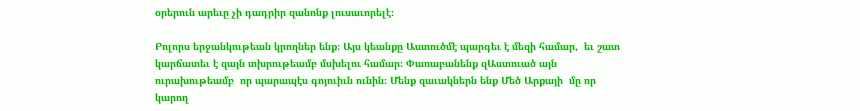օրերուն արեւը չի դադրիր զանոնք լուսաւորելէ։

Բոլորս երջանկութեան կրողներ ենք։ Այս կեանքը Աստուծմէ պարգեւ է մեզի համար,  եւ շատ կարճատեւ է զայն տխրութեամբ մսխելու համար։ Փառաբանենք զԱստուած այն ուրախութեամբ  որ պարապէս գոյուիւն ունին։ Մենք զաւակներն ենք Մեծ Արքայի  մը որ կարող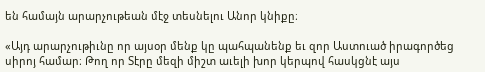են համայն արարչութեան մէջ տեսնելու Անոր կնիքը։

«Այդ արարչութիւնը որ այսօր մենք կը պահպանենք եւ զոր Աստուած իրագործեց սիրոյ համար։ Թող որ Տէրը մեզի միշտ աւելի խոր կերպով հասկցնէ այս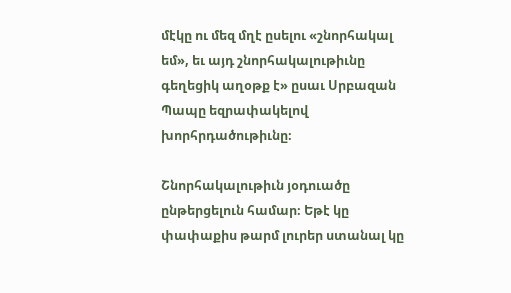մէկը ու մեզ մղէ ըսելու «շնորհակալ եմ», եւ այդ շնորհակալութիւնը գեղեցիկ աղօթք է» ըսաւ Սրբազան Պապը եզրափակելով խորհրդածութիւնը։

Շնորհակալութիւն յօդուածը ընթերցելուն համար։ Եթէ կը փափաքիս թարմ լուրեր ստանալ կը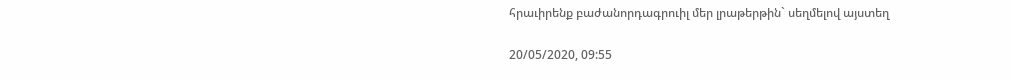հրաւիրենք բաժանորդագրուիլ մեր լրաթերթին` սեղմելով այստեղ

20/05/2020, 09:55